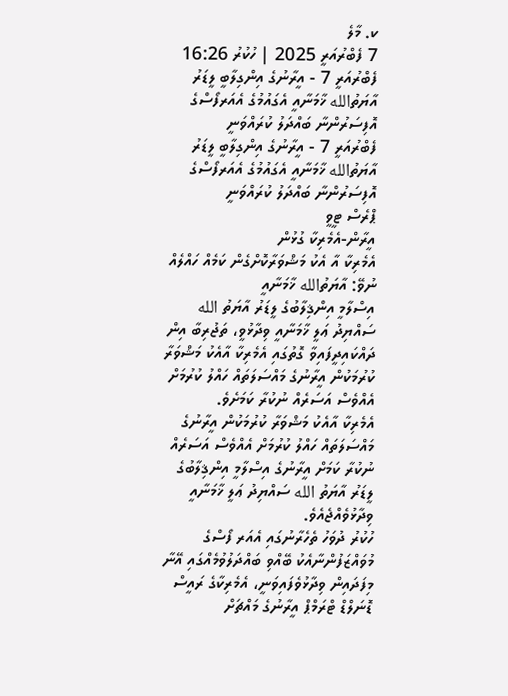ކ. މާލެ
7 ފެބްރުއަރީ 2025 | ހުކުރު 16:26
ފެބްރުއަރީ 7 - އީރާނުގެ އިންގިލާބީ ލީޑަރު އާޔަތުالله ޚާމަނާއީ އެގައުމުގެ އެއަރފޯސްގެ އޮފިސަރުންނާ ބައްދަލު ކުރައްވަނީ
ފެބްރުއަރީ 7 - އީރާނުގެ އިންގިލާބީ ލީޑަރު އާޔަތުالله ޚާމަނާއީ އެގައުމުގެ އެއަރފޯސްގެ އޮފިސަރުންނާ ބައްދަލު ކުރައްވަނީ
ޕްރެސް ޓީވީ
އީރާން-އެމެރިކާ ގުޅުން
އެމެރިކާ އާ އެކު މަޝްވަރާކޮށްގެން ކަމެއް ހައްލެއް ނުވޭ: އާޔަތުالله ޚާމަނާއީ
އިސްލާމީ އިންޤިލާބުގެ ލީޑަރު އާޔަތު الله ސައްޔިދު ޢަލީ ޚާމަނާއީ ވިދާޅުވީ، ތަޖުރިބާ އިން ދައްކައިދީފައިވާ ގޮތުގައި އެމެރިކާ އާއެކު މަޝްވަރާ ކުރުމަކުން އީރާނުގެ މައްސަލަތައް ހައްލު ކުރުމަށް އެއްވެސް އަސަރެއް ނުކުރާ ކަމަށެވެ.
އެމެރިކާ އާއެކު މަޝްވަރާ ކުރުމަކުން އީރާނުގެ މައްސަލަތައް ހައްލު ކުރުމަށް އެއްވެސް އަސަރެއް ނުކުރާ ކަމަށް އީރާނުގެ އިސްލާމީ އިންޤިލާބުގެ ލީޑަރު އާޔަތު الله ސައްޔިދު ޢަލީ ޚާމަނާއީ ވިދާޅުވެއްޖެއެވެ.
ހުކުރު ދުވަހު ތެހެރާނުގައި އެއަރ ފޯސްގެ މުވައްޒަފުންނާއެކު ބޭއްވި ބައްދަލުވުމެއްގައި އޭނާ މިފަދައިން ވިދާޅުވެފައިވަނީ، އެމެރިކާގެ ރައީސް ޑޮނަލްޑް ޓްރަމްޕް އީރާނުގެ މައްޗަށް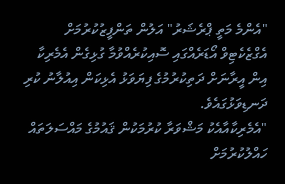"އެންމެ މަތީ ޕްރެޝަރު" އަލުން ތަންފީޒުކުރުމަށް އެގްޒެކެޓިވް އޯޑަރެއްގައި ސޮއިކުރެއްވުމާ ގުޅިގެން އެމެރިކާ އިން އީރާނަށް ދަތިކުރުމުގެ ފިޔަވަޅު އެޅިކަން އިއުލާނު ކުރި ދަނޑިވަޅުގައެވެ.
"އެމެރިކާއާއެކު މަޝްވަރާ ކުރުމަކުން ޤައުމުގެ މައްސަލަތައް ހައްލުކުރުމަށް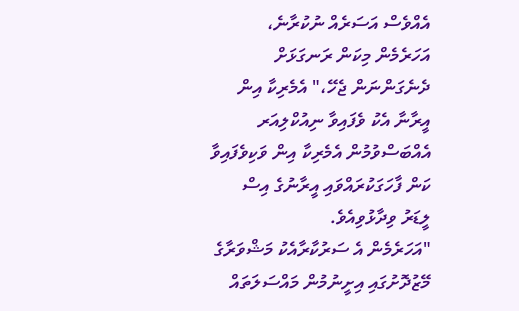އެއްވެސް އަސަރެއް ނުކުރާނެ، އަހަރެމެން މިކަން ރަނގަޅަށް ދެނެގަންނަން ޖެހޭ،" އެމެރިކާ އިން އީރާނާ އެކު ވެފައިވާ ނިއުކްލިއަރ އެއްބަސްވުމުން އެމެރިކާ އިން ވަކިވެފައިވާ ކަން ފާހަގަކުރައްވައި އީރާނުގެ އިސް ލީޑަރު ވިދާޅުވިއެވެ.
"އަހަރެމެން އެ ސަރުކާރާއެކު މަޝްވަރާގެ މޭޒުދޮށުގައި އިށީނުމުން މައްސަލަތައް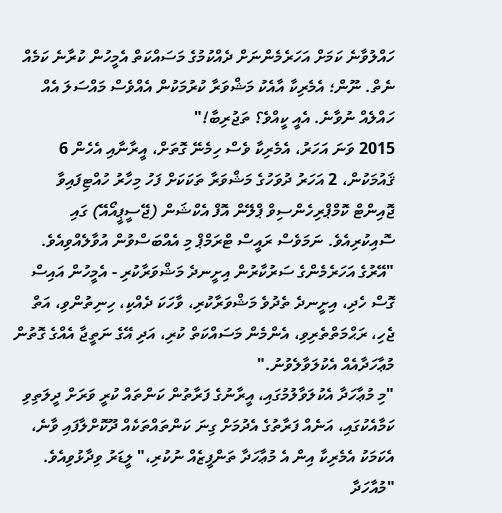ހައްލުވާނެ ކަމަށް އަހަރެމެންނަށް ދެއްކުމުގެ މަސައްކަތް އެމީހުން ކުރާނެ ކަމެއް ނެތް. ނޫން؛ އެމެރިކާ އާއެކު މަޝްވަރާ ކުރުމަކުން އެއްވެސް މައްސަލަ އެއް ހައްލެއް ނުވާނެ. އެއީ ކީއްވެ؟ ތަޖުރިބާ!"
2015 ވަނަ އަހަރު، އެމެރިކާ ވެސް ހިމެނޭ ގޮތަށް، އީރާނާއި އެހެން 6 ޤައުމަކުން، 2 އަހަރު ދުވަހުގެ މަޝްވަރާ ތަކަކަށް ފަހު މިހާރު ހުއްޓިފައިވާ ޖޮއިންޓް ކޮމްޕްރިހެންސިވް ޕްލޭން އޮފް އެކްޝަން (ޖޭސީޕީއޯއޭ) ގައި ސޮއިކުރިއެވެ. ނަމަވެސް ރައީސް ޓްރަމްޕް މި އެއްބަސްވުން އުވާލެއްވިއެވެ.
"އޭރުގެ އަހަރެމެންގެ ސަރުކާރުން އިށީނދެ މަޝްވަރާކުރި - އެމީހުން އައިސް ގޮސް ހެދި، އިށީނދެ ތެދުވެ މަޝްވަރާކުރި، ވާހަކަ ދެއްކި، ހިނިތުންވި، އަތް ޖެހި، ރަޙްމަތްތެރިވި، އެންމެން މަސައްކަތް ކުރި، އަދި އޭގެ ނަތީޖާ އެއްގެ ގޮތުން މުޢާހަދާއެއް އެކުލަވާލެވުނު."
"މި މުޢާހަދާ އެކުލަވާލުމުގައި، އީރާނުގެ ފަރާތުން ކަންތައް ކުރީ ވަރަށް ދީލަތިވި ކަމާއެކުގައި، އަނެއް ފަރާތުގެ އެދުމަށް ގިނަ ކަންތައްތަކެއް ދޫކޮށްލާފައި ވާނެ، އެކަމަކު އެމެރިކާ އިން އެ މުޢާހަދާ ތަންފީޒެއް ނުކުރި،" ލީޑަރު ވިދާޅުވިއެވެ.
"މުއާހަދާ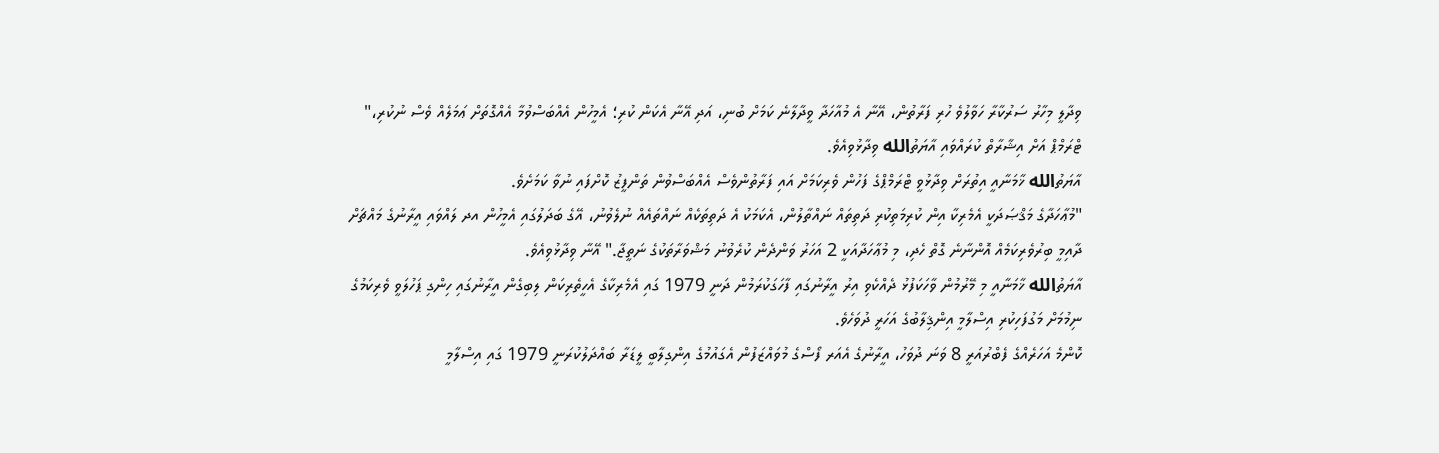ވިދާލީ މިހާރު ސަރުކާރާ ހަވާލުވެ ހުރި ފަރާތުން، އޭނާ އެ މުއާހަދާ ވީދާލާނެ ކަމަށް ބުނި، އަދި އޭނާ އެކަން ކުރި؛ އެމީހުން އެއްބަސްވުމާ އެއްގޮތަށް ޢަމަލެއް ވެސް ނުކުރި،" ޓްރަމްޕް އަށް އިޝާރާތް ކުރައްވައި އާޔަތުالله ވިދާޅުވިއެވެ.
އާޔަތުالله ޚާމަނާއީ އިތުރަށް ވިދާޅުވީ ޓްރަމްޕްގެ ފަހުން ވެރިކަމަށް އައި ފަރާތުންވެސް އެއްބަސްވުން ތަންފީޒު ކޮށްފައި ނުވާ ކަމަށެވެ.
"މުޢާހަދާގެ މަޤްޞަދަކީ އެމެރިކާ އިން ކުރިމަތިކުރި ދަތިތައް ނައްތާލުން، އެކަމަކު އެ ދަތިތަކެއް ނައްތައެއް ނުލެވުނު، އޭގެ ބަދަލުގައި އެމީހުން އދ ލައްވައި އީރާނުގެ މައްޗަށް ދާއިމީ ބިރުވެރިކަމެއް އޮންނާނެ ގޮތް ހެދި، މި މުޢާހަދާއަކީ 2 އަހަރު ވަންދެން ކުރެވުނު މަޝްވަރާތަކުގެ ނަތީޖާ." އޭނާ ވިދާޅުވިއެވެ.
އާޔަތުالله ޚާމަނާއީ މި މޭރުމުން ވާހަކަފުޅު ދެއްކެވި އިރު އީރާނުގައި ފާހަގަކުރަމުން ދަނީ 1979 ގައި އެމެރިކާގެ އެހީތެރިކަން ލިބިގެން އީރާނުގައި ހިންގި ޕަހުލަވީ ވެރިކަމުގެ ނިމުމަށް މަގުފަހިކުރި އިސްލާމީ އިންޤިލާބުގެ އަހަރީ ދުވަހެވެ.
ކޮންމެ އަހަރެއްގެ ފެބްރުއަރީ 8 ވަނަ ދުވަހު، އީރާނުގެ އެއަރ ފޯސްގެ މުވައްޒަފުން އެގައުމުގެ އިންގިލާބީ ލީޑަރާ ބައްދަލުކުރަނީ 1979 ގައި އިސްލާމީ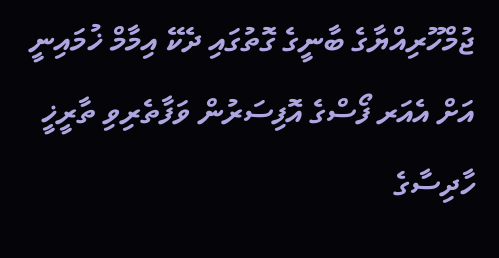ޖުމްހޫރިއްޔާގެ ބާނީގެ ގޮތުގައި ދެކޭ އިމާމް ޚުމައިނީ އަށް އެއަރ ފޯސްގެ އޮފިސަރުން ވަފާތެރިވި ތާރީޚީ ހާދިސާގެ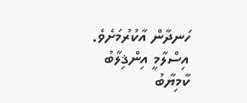ހަނދާން އާކުރުމަށެވެ. އިސްލާމީ އިންޤިލާބު ކާމިޔާބު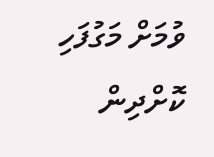ވުމަށް މަގުފަހި ކޮށްދިން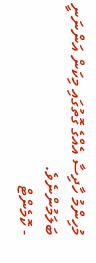މުހިންމު ހާދިސާ އެއްގެ ގޮތުގައި މިކަން އަންނަނީ ބަލަމުންނެވެ.
- ކޮމެންޓް